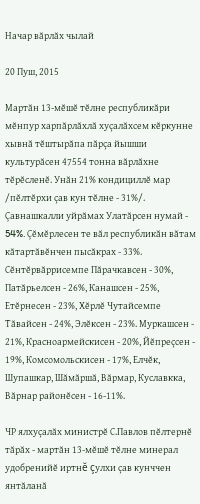Начар вăрлăх чылай

20 Пуш, 2015

Мартăн 13-мĕшĕ тĕлне республикăри мĕнпур харпăрлăхлă хуçалăхсем кĕркунне хывнă тĕштырăпа пăрçа йышши культурăсен 47554 тонна вăрлăхне тĕрĕсленĕ. Унăн 21% кондициллĕ мар /пĕлтĕрхи çав кун тĕлне - 31%/. Çавнашкалли уйрăмах Улатăрсен нумай - 54%. Çĕмĕрлесен те вăл республикăн вăтам кăтартăвĕнчен пысăкрах - 33%. Сĕнтĕрвăррисемпе Пăрачкавсен - 30%, Патăрьелсен - 26%, Канашсен - 25%, Етĕрнесен - 23%, Хĕрлĕ Чутайсемпе Тăвайсен - 24%, Элĕксен - 23%. Муркашсен - 21%, Красноармейскисен - 20%, Йĕпреçсен - 19%, Комсомольскисен - 17%, Елчĕк, Шупашкар, Шăмăршă, Вăрмар, Куславкка, Вăрнар районĕсен - 16-11%.

ЧР ялхуçалăх министрĕ С.Павлов пĕлтернĕ тăрăх - мартăн 13-мĕшĕ тĕлне минерал удобренийĕ иртнĕ çулхи çав кунччен янтăланă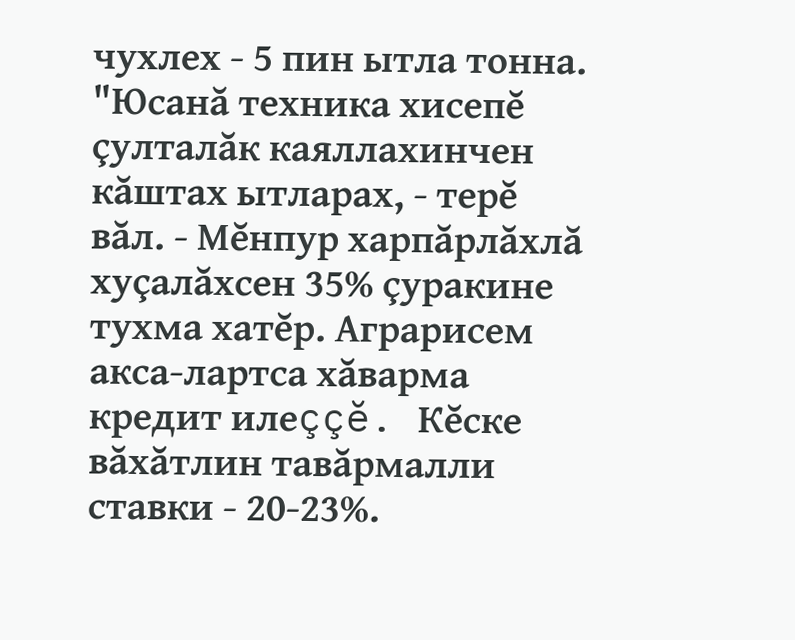чухлех - 5 пин ытла тонна. "Юсанă техника хисепĕ çулталăк каяллахинчен кăштах ытларах, - терĕ вăл. - Мĕнпур харпăрлăхлă хуçалăхсен 35% çуракине тухма хатĕр. Аграрисем акса-лартса хăварма кредит илеççĕ. Кĕске вăхăтлин тавăрмалли ставки - 20-23%.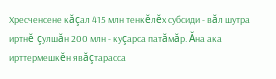Хресченсене кăçал 415 млн тенкĕлĕх субсиди - вăл шутра иртнĕ çулшăн 200 млн - куçарса патăмăр. Ăна ака ирттермешкĕн явăçтарасса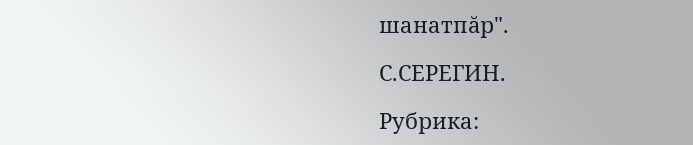шанатпăр".

С.СЕРЕГИН.

Рубрика: